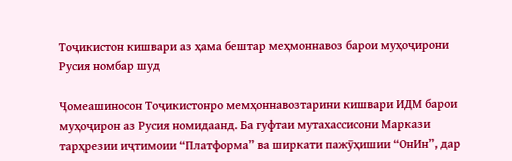Тоҷикистон кишвари аз ҳама бештар меҳмоннавоз барои муҳоҷирони Русия номбар шуд

Ҷомеашиносон Тоҷикистонро мемҳоннавозтарини кишвари ИДМ барои муҳоҷирон аз Русия номидаанд. Ба гуфтаи мутахассисони Маркази тарҳрезии иҷтимоии “Платформа” ва ширкати пажӯҳишии “ОнИн”, дар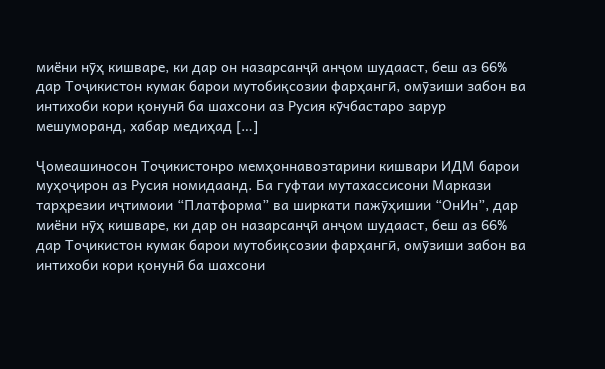миёни нӯҳ кишваре, ки дар он назарсанҷӣ анҷом шудааст, беш аз 66% дар Тоҷикистон кумак барои мутобиқсозии фарҳангӣ, омӯзиши забон ва интихоби кори қонунӣ ба шахсони аз Русия кӯчбастаро зарур мешуморанд, хабар медиҳад […]

Ҷомеашиносон Тоҷикистонро мемҳоннавозтарини кишвари ИДМ барои муҳоҷирон аз Русия номидаанд. Ба гуфтаи мутахассисони Маркази тарҳрезии иҷтимоии “Платформа” ва ширкати пажӯҳишии “ОнИн”, дар миёни нӯҳ кишваре, ки дар он назарсанҷӣ анҷом шудааст, беш аз 66% дар Тоҷикистон кумак барои мутобиқсозии фарҳангӣ, омӯзиши забон ва интихоби кори қонунӣ ба шахсони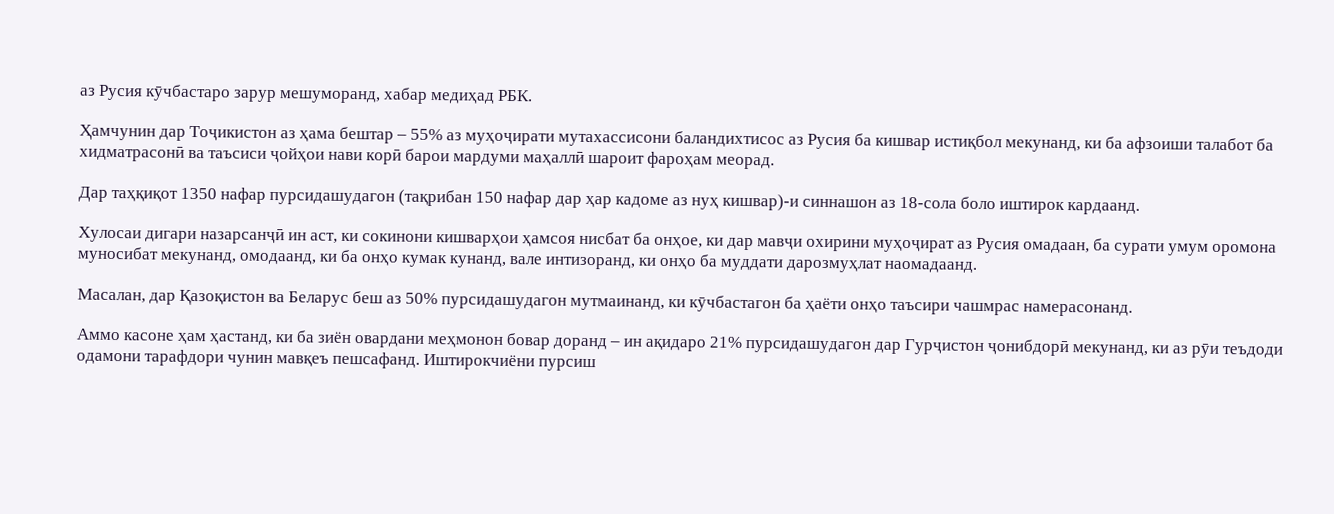аз Русия кӯчбастаро зарур мешуморанд, хабар медиҳад РБК.

Ҳамчунин дар Тоҷикистон аз ҳама бештар – 55% аз муҳоҷирати мутахассисони баландихтисос аз Русия ба кишвар истиқбол мекунанд, ки ба афзоиши талабот ба хидматрасонӣ ва таъсиси ҷойҳои нави корӣ барои мардуми маҳаллӣ шароит фароҳам меорад.

Дар таҳқиқот 1350 нафар пурсидашудагон (тақрибан 150 нафар дар ҳар кадоме аз нуҳ кишвар)-и синнашон аз 18-сола боло иштирок кардаанд.

Хулосаи дигари назарсанҷӣ ин аст, ки сокинони кишварҳои ҳамсоя нисбат ба онҳое, ки дар мавҷи охирини муҳоҷират аз Русия омадаан, ба сурати умум оромона муносибат мекунанд, омодаанд, ки ба онҳо кумак кунанд, вале интизоранд, ки онҳо ба муддати дарозмуҳлат наомадаанд.

Масалан, дар Қазоқистон ва Беларус беш аз 50% пурсидашудагон мутмаинанд, ки кӯчбастагон ба ҳаёти онҳо таъсири чашмрас намерасонанд.

Аммо касоне ҳам ҳастанд, ки ба зиён овардани меҳмонон бовар доранд – ин ақидаро 21% пурсидашудагон дар Гурҷистон ҷонибдорӣ мекунанд, ки аз рӯи теъдоди одамони тарафдори чунин мавқеъ пешсафанд. Иштирокчиёни пурсиш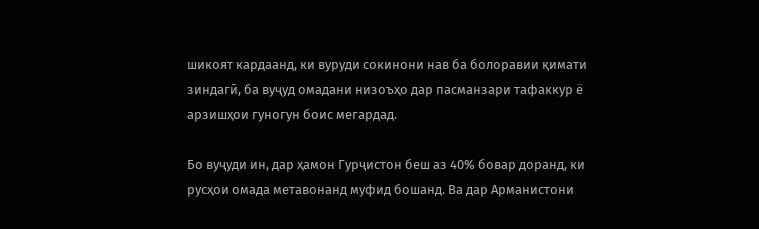шикоят кардаанд, ки вуруди сокинони нав ба болоравии қимати зиндагӣ, ба вуҷуд омадани низоъҳо дар пасманзари тафаккур ё арзишҳои гуногун боис мегардад.

Бо вуҷуди ин, дар ҳамон Гурҷистон беш аз 40% бовар доранд, ки русҳои омада метавонанд муфид бошанд. Ва дар Арманистони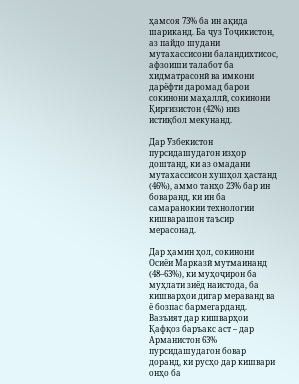ҳамсоя 73% ба ин ақида шариканд. Ба ҷуз Тоҷикистон, аз пайдо шудани мутахассисони баландихтисос, афзоиши талабот ба хидматрасонӣ ва имкони дарёфти даромад барои сокинони маҳаллӣ, сокинони Қирғизистон (42%) низ истиқбол мекунанд.

Дар Ӯзбекистон пурсидашудагон изҳор доштанд, ки аз омадани мутахассисон хушҳол ҳастанд (46%), аммо танҳо 23% бар ин боваранд, ки ин ба самаранокии технологии кишварашон таъсир мерасонад.

Дар ҳамин ҳол, сокинони Осиёи Марказӣ мутмаинанд (48–63%), ки муҳоҷирон ба муҳлати зиёд наистода, ба кишварҳои дигар мераванд ва ё бозпас бармегарданд. Вазъият дар кишварҳои Қафқоз баръакс аст – дар Арманистон 63% пурсидашудагон бовар доранд, ки русҳо дар кишвари онҳо ба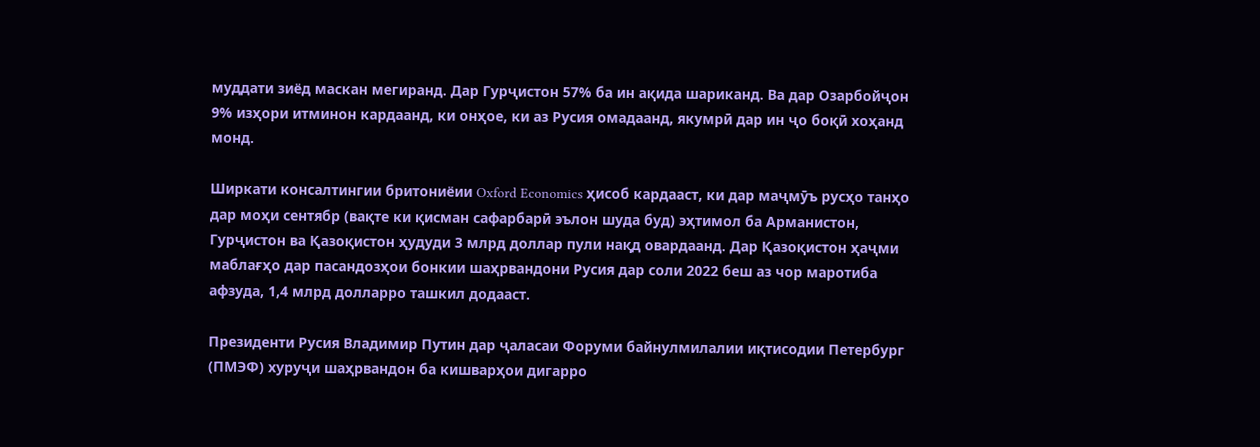муддати зиёд маскан мегиранд. Дар Гурҷистон 57% ба ин ақида шариканд. Ва дар Озарбойҷон 9% изҳори итминон кардаанд, ки онҳое, ки аз Русия омадаанд, якумрӣ дар ин ҷо боқӣ хоҳанд монд.

Ширкати консалтингии бритониёии Oxford Economics ҳисоб кардааст, ки дар маҷмӯъ русҳо танҳо дар моҳи сентябр (вақте ки қисман сафарбарӣ эълон шуда буд) эҳтимол ба Арманистон, Гурҷистон ва Қазоқистон ҳудуди 3 млрд доллар пули нақд овардаанд. Дар Қазоқистон ҳаҷми маблағҳо дар пасандозҳои бонкии шаҳрвандони Русия дар соли 2022 беш аз чор маротиба афзуда, 1,4 млрд долларро ташкил додааст.

Президенти Русия Владимир Путин дар ҷаласаи Форуми байнулмилалии иқтисодии Петербург (ПМЭФ) хуруҷи шаҳрвандон ба кишварҳои дигарро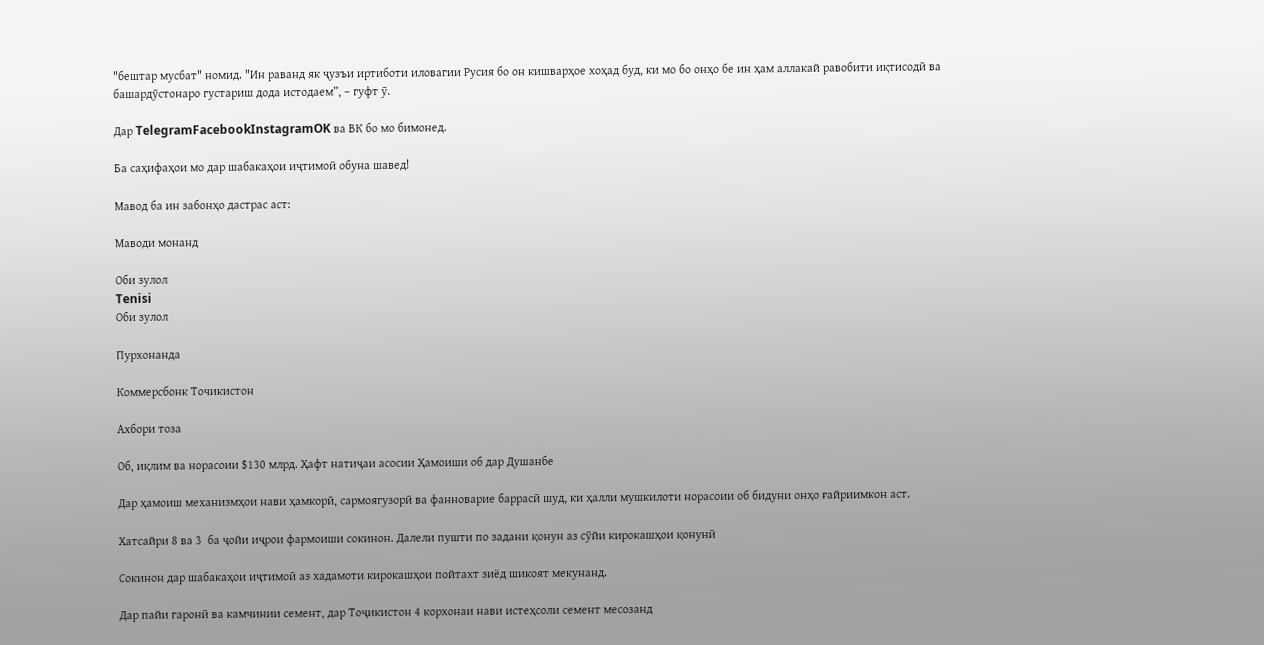"бештар мусбат" номид. "Ин раванд як ҷузъи иртиботи иловагии Русия бо он кишварҳое хоҳад буд, ки мо бо онҳо бе ин ҳам аллакай равобити иқтисодӣ ва башардӯстонаро густариш дода истодаем”, – гуфт ӯ.

Дар TelegramFacebookInstagramOK ва ВК бо мо бимонед.

Ба саҳифаҳои мо дар шабакаҳои иҷтимоӣ обуна шавед!

Мавод ба ин забонҳо дастрас аст:

Маводи монанд

Оби зулол
Tenisi
Оби зулол

Пурхонанда

Коммерсбонк Точикистон

Ахбори тоза

Об, иқлим ва норасоии $130 млрд. Ҳафт натиҷаи асосии Ҳамоиши об дар Душанбе

Дар ҳамоиш механизмҳои нави ҳамкорӣ, сармоягузорӣ ва фанноварие баррасӣ шуд, ки ҳалли мушкилоти норасоии об бидуни онҳо ғайриимкон аст.

Хатсайри 8 ва 3  ба ҷойи иҷрои фармоиши сокинон. Далели пушти по задани қонун аз сӯйи кирокашҳои қонунӣ

Сокинон дар шабакаҳои иҷтимоӣ аз хадамоти кирокашҳои пойтахт зиёд шикоят мекунанд.

Дар пайи гаронӣ ва камчинии семент, дар Тоҷикистон 4 корхонаи нави истеҳсоли семент месозанд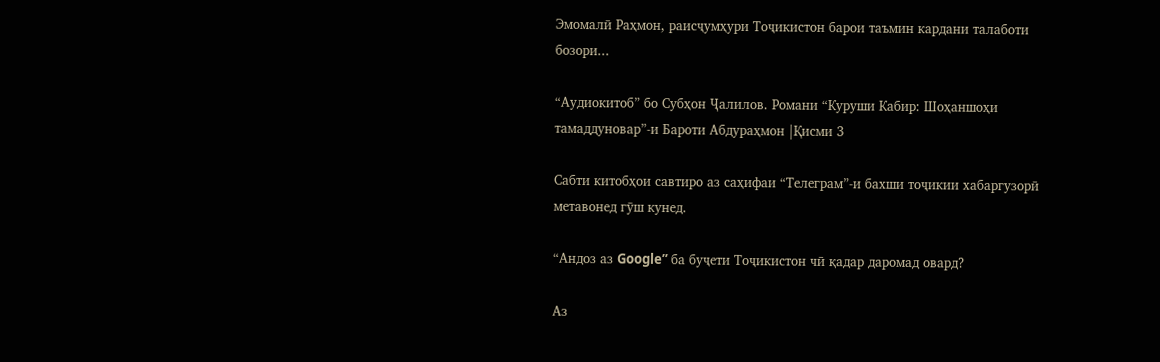Эмомалӣ Раҳмон, раисҷумҳури Тоҷикистон барои таъмин кардани талаботи бозори...

“Аудиокитоб” бо Субҳон Ҷалилов. Романи “Куруши Кабир: Шоҳаншоҳи тамаддуновар”-и Бароти Абдураҳмон |Қисми 3

Cабти китобҳои савтиро аз саҳифаи “Телеграм”-и бахши тоҷикии хабаргузорӣ метавонед гӯш кунед.

“Андоз аз Google” ба буҷети Тоҷикистон чӣ қадар даромад овард?

Аз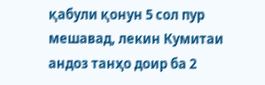қабули қонун 5 сол пур мешавад, лекин Кумитаи андоз танҳо доир ба 2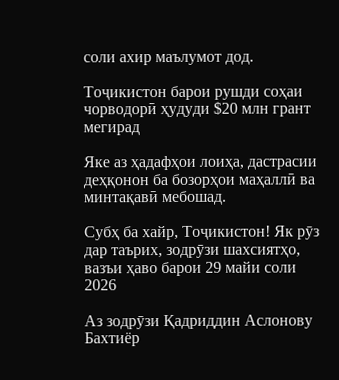соли ахир маълумот дод.

Тоҷикистон барои рушди соҳаи чорводорӣ ҳудуди $20 млн грант мегирад

Яке аз ҳадафҳои лоиҳа, дастрасии деҳқонон ба бозорҳои маҳаллӣ ва минтақавӣ мебошад.

Субҳ ба хайр, Тоҷикистон! Як рӯз дар таърих, зодрӯзи шахсиятҳо, вазъи ҳаво барои 29 майи соли 2026

Аз зодрӯзи Қадриддин Аслонову Бахтиёр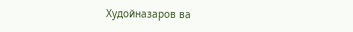Худойназаров ва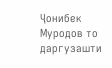Ҷонибек Муродов то даргузашти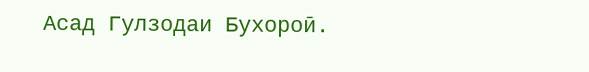Асад Гулзодаи Бухороӣ.